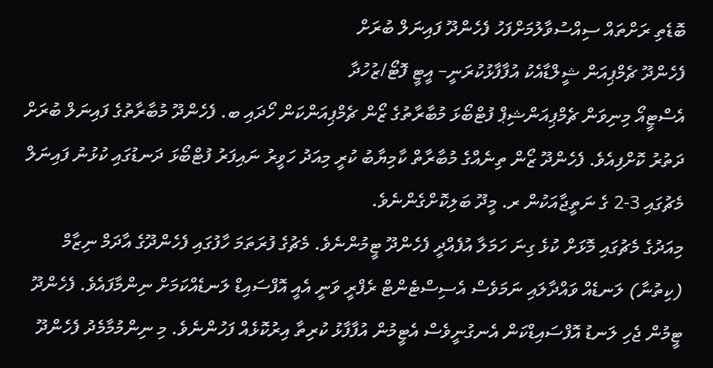ބޮޑެތި ރަށްތައް ސިއްސުވާލުމަށްފަހު ފެހެންދޫ ފައިނަލް ބުރަށް
ފެހެންދޫ ޗެމްޕިއަން ޝީލްޑާއެކު އުފާފާޅުކުރަނީ– އީޓީ ފޮޓޯ/ޒުހުދާ
އެސްޓީއޯ މިނިވަން ޗެމްޕިއަންޝިޕް ފުޓްބޯޅަ މުބާރާތުގެ ޒޯން ޗެމްޕިއަންކަން ހޯދައި ބ. ފެހެންދޫ މުބާރާތުގެ ފައިނަލް ބުރަށް ދަތުރު ކޮށްފިއެވެ. ފެހެންދޫ ޒޯން ތިނެއްގެ މުބާރާތް ކާމިޔާބު ކުރީ މިއަދު ހަވީރު ނައިފަރު ފުޓްބޯޅަ ދަނޑުގައި ކުޅުނު ފައިނަލް މެޗުގައި 3-2 ގެ ނަތީޖާއަކުން ރ. މީދޫ ބަލިކޮށްގެންނެވެ.
މިއަދުގެ މެޗުގައި މޮޅަށް ކުޅެ ގިނަ ހަމަލާ އުފެއްދީ ފެހެންދޫ ޓީމުންނެވެ. މެޗުގެ ފުރަތަމަ ހާފުގައި ފެހެންދޫގެ އާދަމް ނިޒާމް (ކިތުނާ) ލަނޑެއް ވައްދާލައި ނަމަވެސް އެސިސްޓެންޓް ރެފްރީ ވަނީ އެއީ އޮފްސައިޑް ލަނޑެއްކަމަށް ނިންމާފައެވެ. ފެހެންދޫ ޓީމުން ޖެހި ލަނޑު އޮފްސައިޑްކަން އެނގުނީވެސް އެޓީމުން އުފާފާޅު ކުރިތާ އިރުކޮޅެއް ފަހުންނެވެ. މި ނިންމުމާމެދު ފެހެންދޫ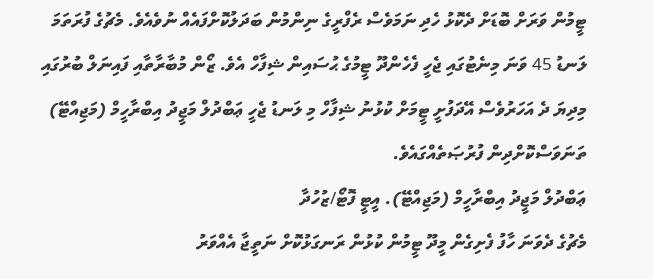ޓީމުން ވަރަށް ބޮޑަށް ދެކޮޅު ހެދި ނަމަވެސް ރެފްރީގެ ނިންމުން ބަދަލުކޮށްފައެއް ނުވެއެވެ. މެޗުގެ ފުރަތަމަ ލަނޑު 45 ވަނަ މިނެޓުގައި ޖެހީ ފެހެންދޫ ޓީމުގެ ޙުސައިން ޝިފާހް އެވެ. ޒޯން މުބާރާތާއި ފައިނަލް ބުރުގައި މިދިޔަ ދެ އަހަރުވެސް އޭދަފުށީ ޓީމަށް ކުޅުނު ޝިފާހް މި ލަނޑު ޖެހީ ޢަބްދުލް މަޖީދު އިބްރާހީމް (މަޖިއްޓޭ) ތަނަވަސްކޮށްދިން ފުރުޞަތެއްގައެވެ.
ޢަބްދުލް މަޖީދު އިބްރާހީމް (މަޖިއްޓޭ). އީޓީ ފޮޓޯ/ޒުހުދާ
މެޗުގެ ދެވަނަ ހާފު ފެށިގެން މީދޫ ޓީމުން ކުޅުން ރަނގަޅުކޮށް ނަތީޖާ އެއްވަރު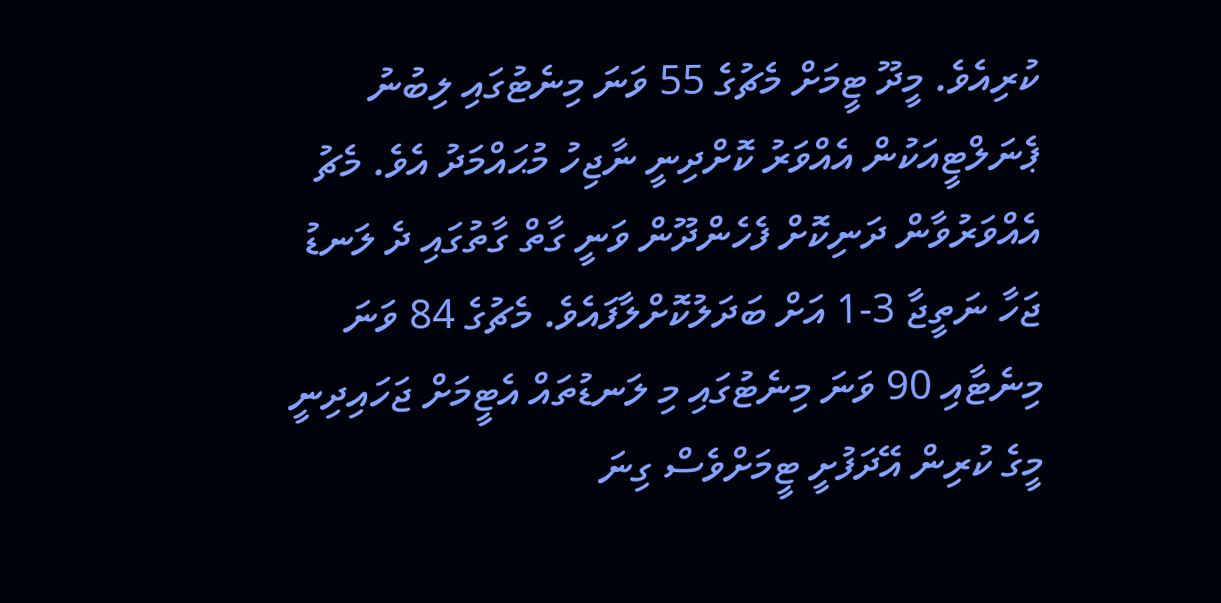ކުރިއެވެ. މީދޫ ޓީމަށް މެޗުގެ 55 ވަނަ މިނެޓުގައި ލިބުނު ޕެނަލްޓީއަކުން އެއްވަރު ކޮށްދިނީ ނާޖިހު މުޙައްމަދު އެވެ. މެޗު އެއްވަރުވާން ދަނިކޮށް ފެހެންދޫން ވަނީ ގާތް ގާތުގައި ދެ ލަނޑު ޖަހާ ނަތީޖާ 3-1 އަށް ބަދަލުކޮށްލާފައެވެ. މެޗުގެ 84 ވަނަ މިނެޓާއި 90 ވަނަ މިނެޓުގައި މި ލަނޑުތައް އެޓީމަށް ޖަހައިދިނީ މީގެ ކުރިން އޭދަފުށީ ޓީމަށްވެސް ގިނަ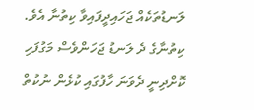ލަނޑުތަކެއް ޖަހައިދީފައިވާ ކިތުނާ އެވެ. ކިތުނާގެ ދެ ލަނޑު ޖަހަންވެސް މަގުފަހި ކޮށްދިނީ ދެވަނަ ހާފުގައި ކުޅެން ނުކުތް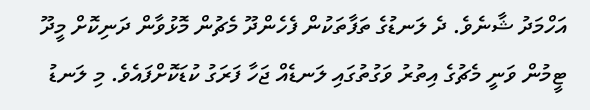އަހްމަދު ޝާނެވެ. ދެ ލަނޑުގެ ތަފާތަކުން ފެހެންދޫ މެޗުން މޮޅުވާން ދަނިކޮށް މީދޫ ޓީމުން ވަނީ މެޗުގެ އިތުރު ވަގުތުގައި ލަނޑެއް ޖަހާ ފަރަގު ކުޑަކޮށްފައެވެ. މި ލަނޑު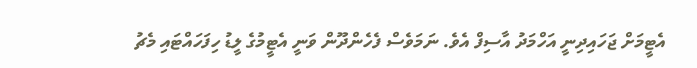އެޓީމަށް ޖަހައިދިނީ އަހްމަދު އާސިފް އެވެ. ނަމަވެސް ފެހެންދޫން ވަނީ އެޓީމުގެ ލީޑު ހިފަހައްޓައި މެޗު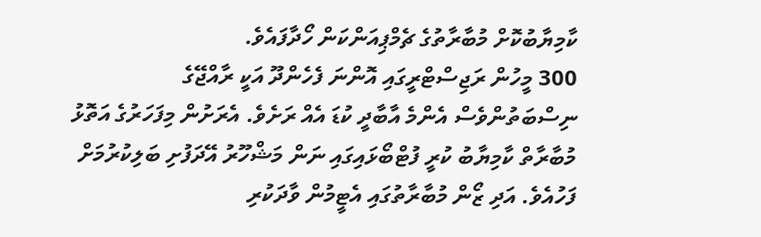ކާމިޔާބުކޮށް މުބާރާތުގެ ޗެމްޕިއަންކަން ހޯދާފައެވެ.
300 މީހުން ރަޖިސްޓްރީގައި އޮންނަ ފެހެންދޫ އަކީ ރާއްޖޭގެ ނިސްބަތުންވެސް އެންމެ އާބާދީ ކުޑަ އެއް ރަށެވެ. އެރަށުން މިފަހަރުގެ އަތޮޅު މުބާރާތް ކާމިޔާބު ކުރީ ފުޓްބޯޅައިގައި ނަން މަޝްހޫރު އޭދަފުށި ބަލިކުރުމަށް ފަހުއެވެ. އަދި ޒޯން މުބާރާތުގައި އެޓީމުން ވާދަކުރި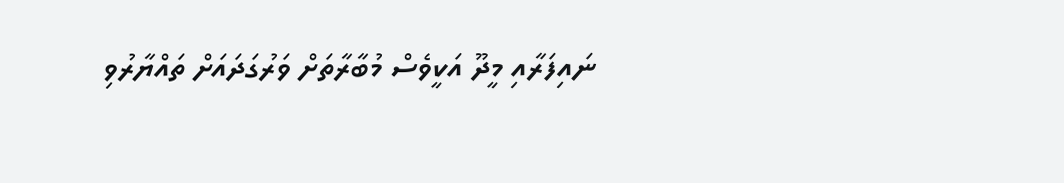ނައިފަރާއި މީދޫ އަކީވެސް މުބާރާތަށް ވަރުގަދައަށް ތައްޔާރުވި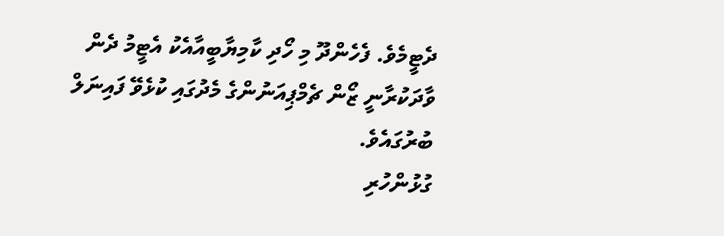ދެޓީމެވެ. ފެހެންދޫ މި ހޯދި ކާމިޔާބީއާއެކު އެޓީމު ދެން ވާދަކުރާނީ ޒޯން ޗެމްޕިއަނުންގެ މެދުގައި ކުޅެވޭ ފައިނަލް ބުރުގައެވެ.
ގުޅުންހުރި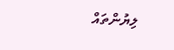ލިޔުންތައް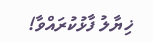ޚިޔާލު ފާޅުކުރައްވާ!